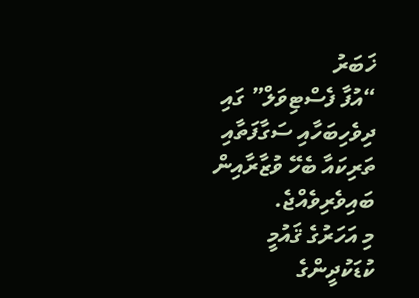ޚަބަރު
“އުފާ ފެސްޓިވަލް” ގައި ދިވެހިބަހާއި ސަގާފަތާއި ތަރިކައާ ބެހޭ ވުޒާރާއިން ބައިވެރިވެއްޖެ.
މި އަހަރުގެ ޤައުމީ ކުޑަކުދީންގެ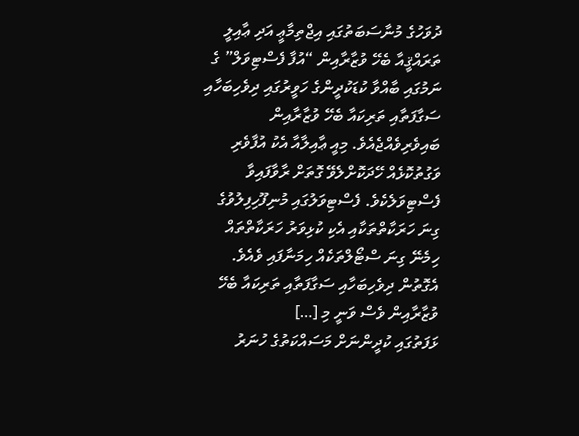ދުވަހުގެ މުނާސަބަތުގައި އިޖްތިމާޢީ އަދި ޢާއިލީ ތަރައްޤީއާ ބެހޭ ވުޒާރާއިން “އުފާ ފެސްޓިވަލް” ގެ ނަމުގައި ބާއްވާ ކުޑަކުދީންގެ ހަވީރުގައި ދިވެހިބަހާއި ސަގާފަތާއި ތަރިކައާ ބެހޭ ވުޒާރާއިން ބައިވެރިވެއްޖެއެވެ. މިއީ ޢާއިލާއާ އެކު އުފާވެރި ވަގުތުކޮޅެއް ހޭދަކޮށްލެވޭ ގޮތަށް ރާވާފައިވާ ފެސްޓިވަލެކެވެ. ފެސްޓިވަލުގައި މުނިފޫހިފިލުވުގެ ގިނަ ހަރަކާތްތަކާއި އެކި ކުޅިވަރު ހަރަކާތްތައް ހިމެނޭ ގިނަ ސްޓޯލްތަކެއް ހިމަނާފައި ވެއެވެ. އެގޮތުން ދިވެހިބަހާއި ސަގާފަތާއި ތަރިކައާ ބެހޭ ވުޒާރާއިން ވެސް ވަނީ މި […]
ޅަފަތުގައި ކުދީންނަށް މަސައްކަތުގެ ހުނަރު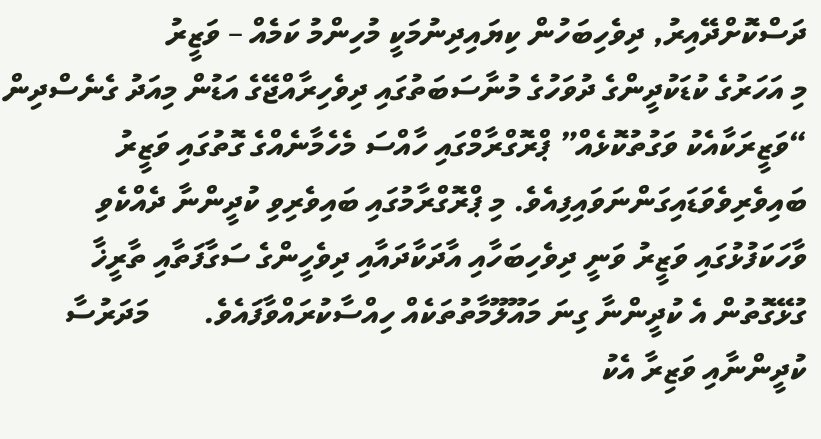ދަސްކޮށްދޭއިރު, ދިވެހިބަހުން ކިޔައިދިނުމަކީ މުހިންމު ކަމެއް – ވަޒީރު
މި އަހަރުގެ ކުޑަކުދީންގެ ދުވަހުގެ މުނާސަބަތުގައި ދިވެހިރާއްޖޭގެ އަޑުން މިއަދު ގެނެސްދިން “ވަޒީރަކާއެކު ވަގުތުކޮޅެއް” ޕްރޮގްރާމްގައި ހާއްސަ މެހެމާނެއްގެ ގޮތުގައި ވަޒީރު ބައިވެރިވެވަޑައިގަންނަވައިފިއެވެ. މި ޕްރޮގްރާމުގައި ބައިވެރިވި ކުދީންނާ ދެއްކެވި ވާހަކަފުޅުގައި ވަޒީރު ވަނީ ދިވެހިބަހާއި އާދަކާދައާއި ދިވެހީންގެ ސަގާފަތާއި ތާރީޚާ ގުޅޭގޮތުން އެ ކުދީންނާ ގިނަ މައޫލޫމާތުތަކެއް ހިއްސާކުރައްވާފައެވެ.       މަދަރުސާ ކުދީންނާއި ވަޒިރާ އެކު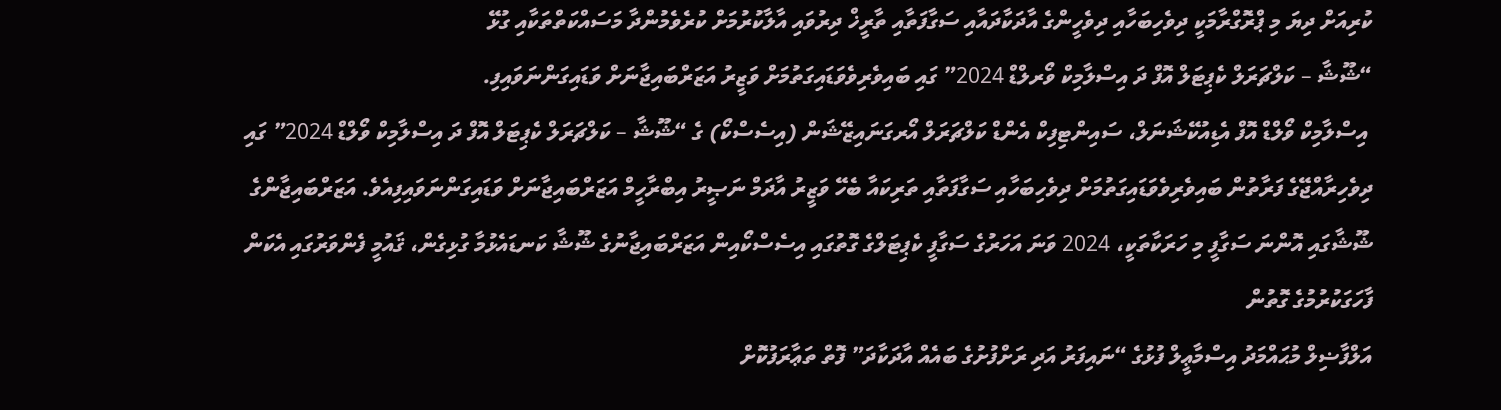ކުރިއަށް ދިޔަ މި ޕްރޮގްރާމަކީ ދިވެހިބަހާއި ދިވެހީންގެ އާދަކާދައާއި ސަގާފަތާއި ތާރީޚް ދިރުވައި އާލާކުރުމަށް ކުރެވެމުންދާ މަސައްކަތްތަކާއި ގުޅޭ
“ޝޫޝާ – ކަލްޗަރަލް ކެޕިޓަލް އޮފް ދަ އިސްލާމިކް ވޯރލްޑް 2024” ގައި ބައިވެރިވެވަޑައިގަތުމަށް ވަޒީރު އަޒަރްބައިޖާނަށް ވަޑައިގަންނަވައިފި.
 އިސްލާމިކް ވޯލްޑް އޮފް އެޑިއުކޭޝަނަލް، ސައިންޓިފިކް އެންޑް ކަލްޗަރަލް އޯރގަނައިޒޭޝަން (އިސެސްކޯ) ގެ “ޝޫޝާ – ކަލްޗަރަލް ކެޕިޓަލް އޮފް ދަ އިސްލާމިކް ވޯލްޑް 2024” ގައި ދިވެހިރާއްޖޭގެ ފަރާތުން ބައިވެރިވެވަޑައިގަތުމަށް ދިވެހިބަހާއި ސަގާފަތާއި ތަރިކައާ ބެހޭ ވަޒީރު އާދަމް ނަޞީރު އިބްރާހީމް އަޒަރްބައިޖާނަށް ވަޑައިގަންނަވައިފިއެވެ. އަޒަރްބައިޖާންގެ ޝޫޝާގައި އޮންނަ ސަގާފީ މި ހަރަކާތަކީ، 2024 ވަނަ އަހަރުގެ ސަގާފީ ކެޕިޓަލްގެ ގޮތުގައި އިސެސްކޯއިން އަޒަރްބައިޖާނުގެ ޝޫޝާ ކަނޑައެޅުމާ ގުޅިގެން، ޤައުމީ ފެންވަރުގައި އެކަން ފާހަގަކުރުމުގެ ގޮތުން
އަލްފާޟިލް މުޙައްމަދު އިސްމާޢީލް ފުޅުގެ “ނައިފަރު އަދި ރަށްފުށުގެ ބައެއް އާދަކާދަ” ފޮތް ތަޢާރަފުކޮށް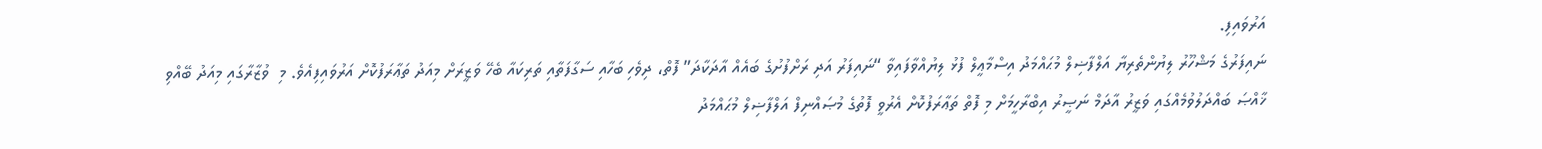އަރުވައިފި.
ނައިފަރުގެ މަޝްހޫރު ލިޔުންތެރިޔާ އަލްފާޟިލް މުޙައްމަދު އިސްމާޢީލް ފުޅު ލިޔުއްވާފައިވާ “ނައިފަރު އަދި ރަށްފުށުގެ ބައެއް އާދަކާދަ” ފޮތް، ދިވެހި ބަހާއި ސަގާފަތާއި ތަރިކައާ ބެހޭ ވަޒީރަށް މިއަދު ތަޢާރަފުކޮށް އަރުވައިފިއެވެ. މި  ވުޒާރާގައި މިއަދު ބޭއްވި ޚާއްޞަ ބައްދަލުވުމެއްގައި ވަޒީރު އާދަމް ނަޞީރު އިބްރާހީމަށް މި ފޮތް ތަޢާރަފުކޮށް އެރުވީ ފޮތުގެ މުޞައްނިފް އަލްފާޟިލް މުޙައްމަދު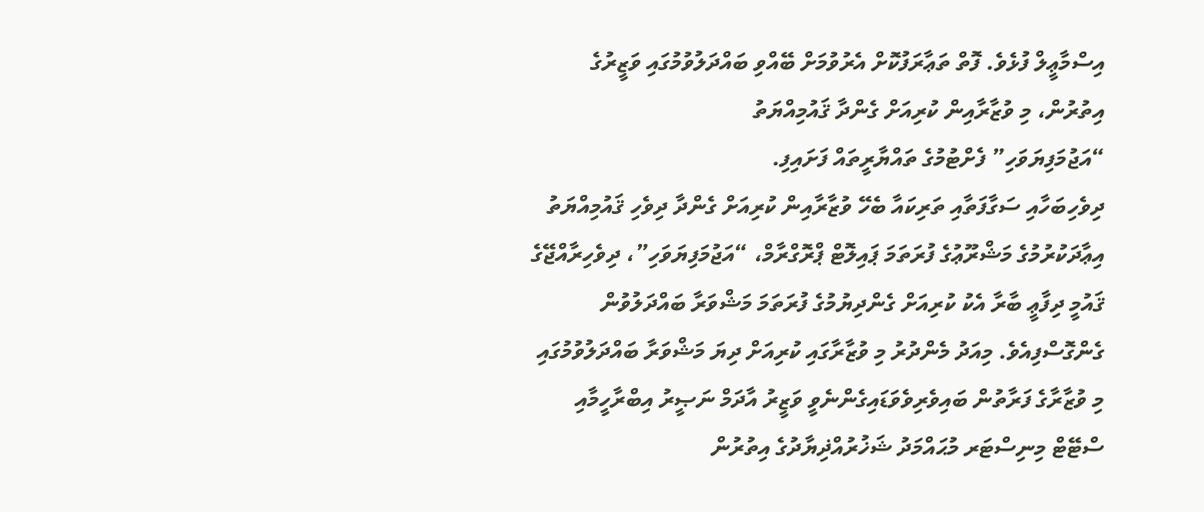އިސްމާޢީލް ފުޅެވެ. ފޮތް ތަޢާރަފުކޮށް އެރުވުމަށް ބޭއްވި ބައްދަލުވުމުގައި ވަޒީރުގެ އިތުރުން، މި ވުޒާރާއިން ކުރިއަށް ގެންދާ ޤައުމިއްޔަތު
“އަޖުމަފިޔަވަހި” ފެށްޓުމުގެ ތައްޔާރީތައް ފަށައިފި.
ދިވެހިބަހާއި ސަގާފަތާއި ތަރިކައާ ބެހޭ ވުޒާރާއިން ކުރިއަށް ގެންދާ ދިވެހި ޤައުމިއްޔަތު އިޢާދަކުރުމުގެ މަޝްރޫޢުގެ ފުރަތަމަ ޕައިލޮޓް ޕްރޮގްރާމް، “އަޖުމަފިޔަވަހި”، ދިވެހިރާއްޖޭގެ ޤައުމީ ދިފާޢީ ބާރާ އެކު ކުރިއަށް ގެންދިޔުމުގެ ފުރަތަމަ މަޝްވަރާ ބައްދަލުވުން ގެންގޮސްފިއެވެ. މިއަދު މެންދުރު މި ވުޒާރާގައި ކުރިއަށް ދިޔަ މަޝްވަރާ ބައްދަލުވުމުގައި މި ވުޒާރާގެ ފަރާތުން ބައިވެރިވެވަޑައިގެންނެވީ ވަޒީރު އާދަމް ނަޞީރު އިބްރާހީމާއި ސްޓޭޓް މިނިސްޓަރ މުޙައްމަދު ޝަޚުރުއްޛިޔާދުގެ އިތުރުން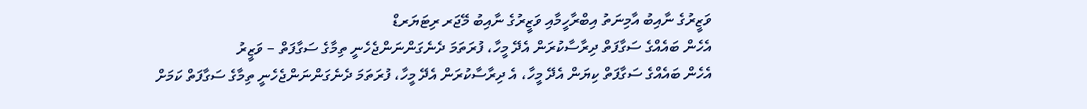ވަޒީރުގެ ނާއިބު އާމިނަތު އިބްރާހީމާއި ވަޒީރުގެ ނާއިބު މޭޖަރ ރިޓަޔަރޑް
އެހެން ބައެއްގެ ސަގާފަތް ދިރާސާކުރަން އެދޭ މީހާ، ފުރަތަމަ ދެނެގަންނަންޖެހެނީ ތިމާގެ ސަގާފަތް – ވަޒީރު
އެހެން ބައެއްގެ ސަގާފަތް ކިޔަން އެދޭ މީހާ، އެ ދިރާސާކުރަން އެދޭ މީހާ، ފުރަތަމަ ދެނެގަންނަންޖެހެނީ ތިމާގެ ސަގާފަތް ކަމަށް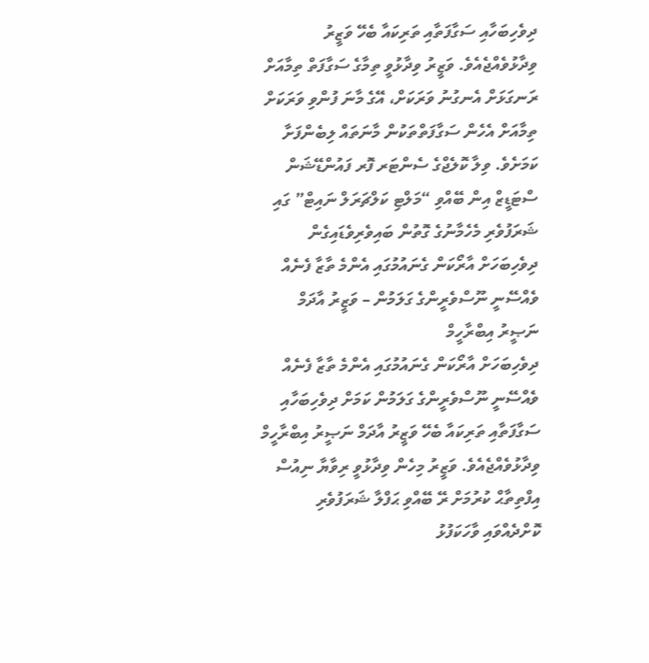ދިވެހިބަހާއި ސަގާފަތާއި ތަރިކައާ ބެހޭ ވަޒީރު ވިދާޅުވެއްޖެއެވެ. ވަޒީރު ވިދާޅުވީ ތިމާގެ ސަގާފަތް ތިމާއަށް ރަނގަޅަށް އެނގުނު ވަރަކަށް، އޭގެ މާނަ ފުންވި ވަރަކަށް ތިމާއަށް އެހެން ސަގާފަތްތަކުން މާނަތައް ލިބެންފަށާ ކަމަށެވެ. ވިލާ ކޮލެޖްގެ ސެންޓަރ ފޮރ ފައުންޑޭޝަން ސްޓަޑީޒް އިން ބޭއްވި “މަލްޓި ކަލްޗަރަލް ނައިޓް” ގައި ޝަރަފުވެރި މެހެމާނުގެ ގޮތުން ބައިވެރިވެޑައިގެން
ދިވެހިބަހަށް އާރޯކަން ގެނައުމުގައި އެންމެ ތާޒާ ފެނެއް ވެއްސޭނީ ނޫސްވެރީންގެ ގަލަމުން – ވަޒީރު އާދަމް ނަޞީރު އިބްރާހީމް
ދިވެހިބަހަށް އާރޯކަން ގެނައުމުގައި އެންމެ ތާޒާ ފެނެއް ވެއްސޭނީ ނޫސްވެރީންގެ ގަލަމުން ކަމަށް ދިވެހިބަހާއި ސަގާފަތާއި ތަރިކައާ ބެހޭ ވަޒީރު އާދަމް ނަޞީރު އިބްރާހީމް ވިދާޅުވެއްޖެއެވެ. ވަޒީރު މިހެން ވިދާޅުވީ ރިވާޔާ ނިއުސް އިފްތިތާޙް ކުރުމަށް ރޭ ބޭއްވި ޙަފްލާ ޝަރަފުވެރި ކޮށްދެއްވައި ވާހަކަފުޅު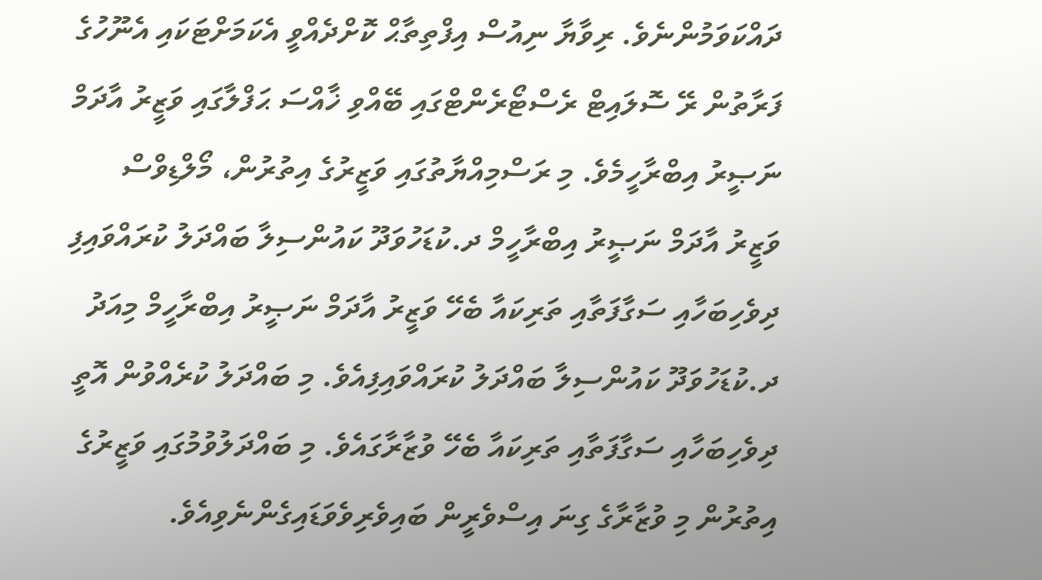ދައްކަވަމުންނެވެ. ރިވާޔާ ނިއުސް އިފްތިތާޙް ކޮށްދެއްވީ އެކަމަށްޓަކައި އެނޫހުގެ ފަރާތުން ރޭ ސޮލައިޓް ރެސްޓޯރެންޓްގައި ބޭއްވި ޚާއްސަ ޙަފްލާގައި ވަޒީރު އާދަމް ނަޞީރު އިބްރާހީމެވެ. މި ރަސްމިއްޔާތުގައި ވަޒީރުގެ އިތުރުން، މޯލްޑިވްސް
ވަޒީރު އާދަމް ނަޞީރު އިބްރާހީމް ދ.ކުޑަހުވަދޫ ކައުންސިލާ ބައްދަލު ކުރައްވައިފި
ދިވެހިބަހާއި ސަގާފަތާއި ތަރިކައާ ބެހޭ ވަޒީރު އާދަމް ނަޞީރު އިބްރާހީމް މިއަދު ދ.ކުޑަހުވަދޫ ކައުންސިލާ ބައްދަލު ކުރައްވައިފިއެވެ. މި ބައްދަލު ކުރެއްވުން އޮތީ ދިވެހިބަހާއި ސަގާފަތާއި ތަރިކައާ ބެހޭ ވުޒާރާގައެވެ. މި ބައްދަލުވުމުގައި ވަޒީރުގެ އިތުރުން މި ވުޒާރާގެ ގިނަ އިސްވެރީން ބައިވެރިވެވަޑައިގެންނެވިއެވެ.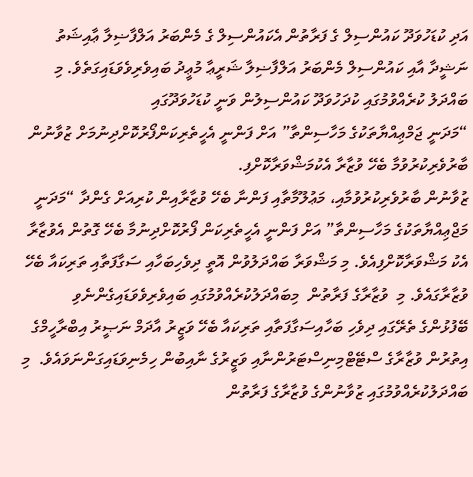އަދި ކުޑަހުވަދޫ ކައުންސިލް ގެ ފަރާތުން އެކައުންސިލް ގެ މެންބަރު އަލްފާޟިލާ ޢާއިޝަތު ނަޝީދާ އާއި ކައުންސިލް މެންބަރު އަލްފާޟިލާ ޝަރީޢާ މުޢީދު ބައިވެރިވެވަޑައިގަތެވެ. މި ބައްދަލު ކުރެއްވުމުގައި ކުދަހުވަދޫ ކައުންސިލުން ވަނީ ކުޑަހުވަދޫގައި
“މަދަނީ ޖަމްޢިއްޔާތަކުގެ މަހާސިންތާ” އަށް ފަންނީ އެހީތެރިކަންފޯރުކޮށްދިނުމަށް ޒުވާނުން ބާރުވެރިކުރުވުމާ ބެހޭ ވުޒާރާ އެކުމަޝްވަރާކޮށްފި.
ޒުވާނުން ބާރުވެރިކުރުވުމާއި، މަޢުލޫމާތާއި ފަންނާ ބެހޭ ވުޒާރާއިން ކުރިއަށް ގެންދާ “މަދަނީ މަޖްޢިއްޔާތަކުގެ މަހާސިންތާ” އަށް ފަންނީ އެހީތެރިކަން ފޯރުކޮށްދިނުމާ ބެހޭ ގޮތުން އެވުޒާރާ އެކު މަޝްވަރާކޮށްފިއެވެ. މި މަޝްވަރާ ބައްދަލުވުން އޮތީ ދިވެހިބަހާއި ސަގާފަތާއި ތަރިކައާ ބެހޭ ވުޒާރާގައެވެ. މި  ވުޒާރާގެ ފަރާތުން  މިބައްދަލުކުރެއްވުމުގައި ބައިވެރިވެވަޑައިގެންނެވި ބޭފުޅުންގެ ތެރޭގައި ދިވެހި ބަހާއިސަގާފަތާއި ތަރިކައާ ބެހޭ ވަޒީރު އާދަމް ނަޞީރު އިބްރާހީމްގެ އިތުރުން ވުޒާރާގެ ސްޓޭޓްމިނިސްޓަރުންނާއި ވަޒީރުގެ ނާއިބުން ހިމެނިވަޑައިގަންނަވައެވެ.  މި ބައްދަލުކުރެއްވުމުގައި ޒުވާނުންގެ ވުޒާރާގެ ފަރާތުން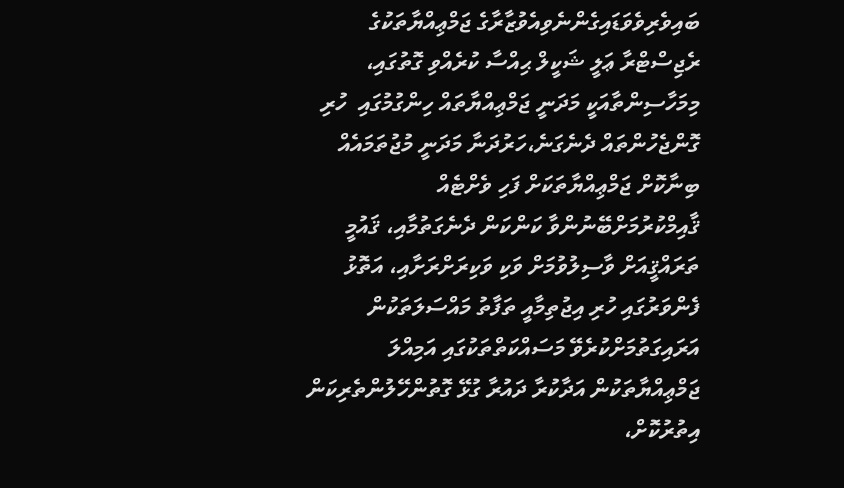ބައިވެރިވެވަޑައިގެންނެވިއެވުޒާރާގެ ޖަމްޢިއްޔާތަކުގެ ރެޖިސްޓްރާ ޢަލީ ޝަކީލް ޙިއްސާ ކުރެއްވި ގޮތުގައި، މިމަހާސިންތާއަކީ މަދަނީ ޖަމްޢިއްޔާތައް ހިންގުމުގައި  ހުރި ގޮންޖެހުންތައް ދެނެގަނެ،ހަރުދަނާ މަދަނީ މުޖުތަމައެއް ބިނާކޮށް ޖަމްޢިއްޔާތަކަށް ފަހި ވެށްޓެއް ޤާއިމްކުރުމަށްބޭނުންވާ ކަންކަން ދެނެގަތުމާއި، ޤައުމީ ތަރައްޤީއަށް ވާސިލުވުމަށް ވަކި ވަކިރަށްރަށާއި، އަތޮޅު ފެންވަރުގައި ހުރި އިޖުތިމާއީ ތަފާތު މައްސަލަތަކުން އަރައިގަތުމަށްކުރެވޭ މަސައްކަތްތަކުގައި އަމިއްލަ ޖަމްޢިއްޔާތަކުން އަދާކުރާ ދައުރާ ގުޅޭ ގޮތުންހޭލުންތެރިކަން އިތުރުކޮށް،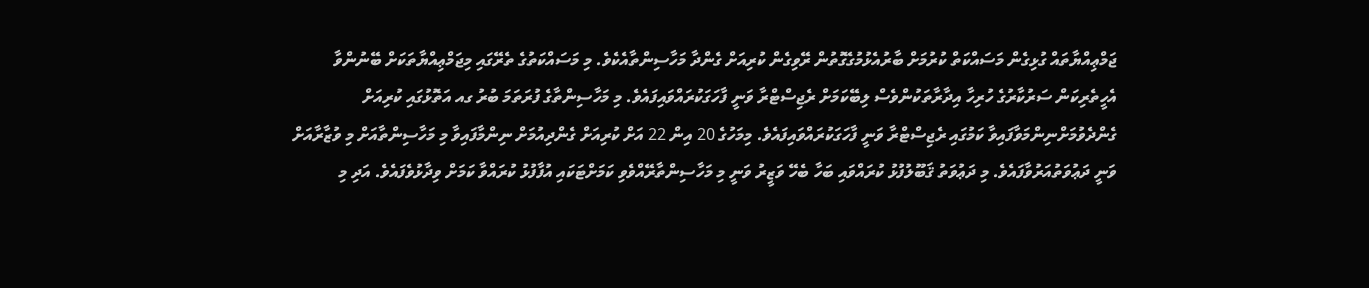ޖަމްޢިއްޔާތައް ގުޅިގެން މަސައްކަތް ކުރުމަށް ބާރުއެޅުމުގެގޮތުން ރޭވިގެން ކުރިއަށް ގެންދާ މަހާސިންތާއެކެވެ. މި މަސައްކަތުގެ ތެރޭގައި މިޖަމްޢިއްޔާތަކަށް ބޭނުންވާ އެހީތެރިކަން ސަރުކާރުގެ ހުރިހާ އިދާރާތަކުންވެސް ލިބޭކަމަށް ރެޖިސްޓްރާ ވަނީ ފާހަގަކުރައްވައިފައެވެ. މި މަހާސިންތާގެ ފުރަތަމަ ބުރު ގއ އަތޮޅުގައި ކުރިއަށް ގެންދެވުމަށްނިންމަވާފައިވާ ކަމުގައި ރެޖިސްޓްރާ ވަނީ ފާހަގަކުރައްވައިފައެވެ. މިމަހުގެ 20 އިން 22 އަށް ކުރިއަށް ގެންދިއުމަށް ނިންމާފައިވާ މި މަހާސިންތާއަށް މި ވުޒާރާއަށް ވަނީ ދަޢުވަތުއަރުވާފައެވެ. މި ދަޢުވަތު ޤަބޫލުފުޅު ކުރައްވައި ބަހާ ބެހޭ ވަޒީރު ވަނީ މި މަހާސިންތާރޭއްވެވި ކަމަށްޓަކައި އުފާފުޅު ކުރައްވާ ކަމަށް ވިދާޅުވެފައެވެ. އަދި މި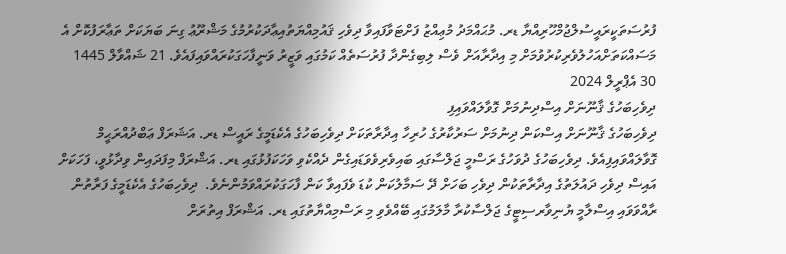ފުރުސަތަކީރައީސުލްޖުމްހޫރިއްޔާ ޑރ. މުޙައްމަދު މުޢިއްޒު ފަށްޓަވާފައިވާ ދިވެހި ޤައުމިއްޔަތުއިޢާދަކުރުމުގެ މަޝްރޫޢު ގިނަ ބަޔަކަށް ތަޢާރަފުކޮށް އެ މަސައްކަތަށްއަހުލުވެރިކުރުވުމަށް މި އިދާރާއަށް ވެސް ލިބިގެންދާ ފުރުސަތެއް ކަމުގައި ވަޒީރު ވަނީފާހަގަކުރައްވައިފައެވެ. 21 ޝައްވާލް 1445 30 އެޕްރީލް 2024
ދިވެހިބަހުގެ ޤާނޫނަށް އިސްދިނުމަށް ގޮވާލައްވައިފި
ދިވެހިބަހުގެ ޤާނޫނަށް އިސްކަން ދިނުމަށް ސަރުކާރުގެ ހުރިހާ އިދާރާތަކަށް ދިވެހިބަހުގެ އެކެޑަމީގެ ރައީސް ޑރ. އަޝަރަފް ޢަބްދުއްރަޙީމް ގޮވާލައްވައިފިއެވެ. ދިވެހިބަހުގެ ދުވަހުގެ ރަސްމީ ޖަލްސާގައި ބައިވެރިވެވަޑައިގެން ދެއްކެވި ވަހަކަފުޅުގައި ޑރ. އަޝްރަފް މިފަދައިން ވިދާޅުވީ، ފަހަކަށް އައިސް ދިވެހި ދައުލަތުގެ އިދާރާތަކުން ދިވެހި ބަހަށް ދޭ ސަމާލުކަން ކުޑަ ވެފައިވާ ކަން ފާހަގަކުރައްވަމުންނެވެ.  ދިވެހިބަހުގެ އެކެޑަމީގެ ފަރާތުން ރާއްވަވައި އިސްލާމީ ޔުނިވާރސިޓީގެ ޖަލްސާކުރާ މާލަމުގައި ބޭއްވެވި މި ރަސްމިއްޔާތުގައި ޑރ. އަޝްރަފް އިތުރަށް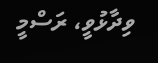ވިދާޅުވީ، ރަސްމީ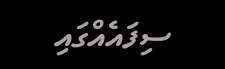ސިފައެއްގައި